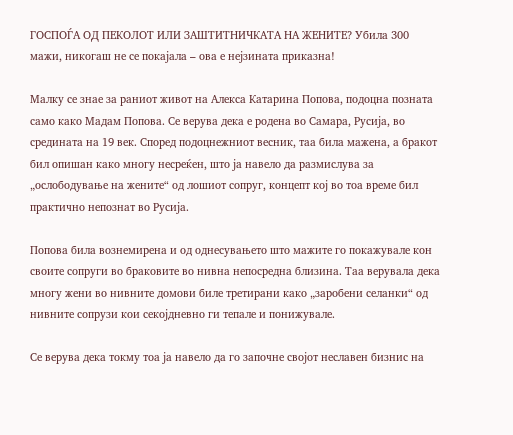ГОСПОЃА ОД ПЕКОЛОТ ИЛИ ЗАШТИТНИЧКАТА НА ЖЕНИТЕ? Убила 300 мажи, никогаш не се покајала – oва е нејзината приказна!

Малку се знае за раниот живот на Алекса Катарина Попова, подоцна позната само како Мадам Попова. Се верува дека е родена во Самара, Русија, во средината на 19 век. Според подоцнежниот весник, таа била мажена, а бракот бил опишан како многу несреќен, што ја навело да размислува за „ослободување на жените“ од лошиот сопруг, концепт кој во тоа време бил практично непознат во Русија.

Попова била вознемирена и од однесувањето што мажите го покажувале кон своите сопруги во браковите во нивна непосредна близина. Таа верувала дека многу жени во нивните домови биле третирани како „заробени селанки“ од нивните сопрузи кои секојдневно ги тепале и понижувале.

Се верува дека токму тоа ја навело да го започне својот неславен бизнис на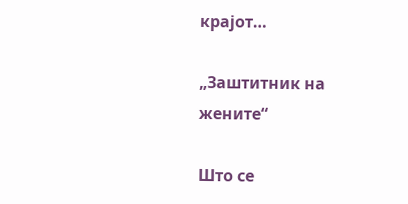крајот…

„Заштитник на жените“

Што се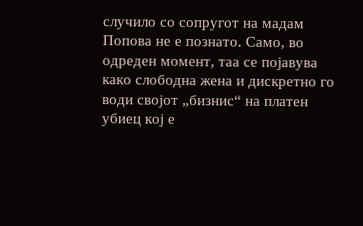случило со сопругот на мадам Попова не е познато. Само, во одреден момент, таа се појавува како слободна жена и дискретно го води својот „бизнис“ на платен убиец кој е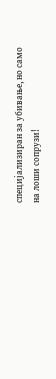специјализиран за убивање, но само на лоши сопрузи!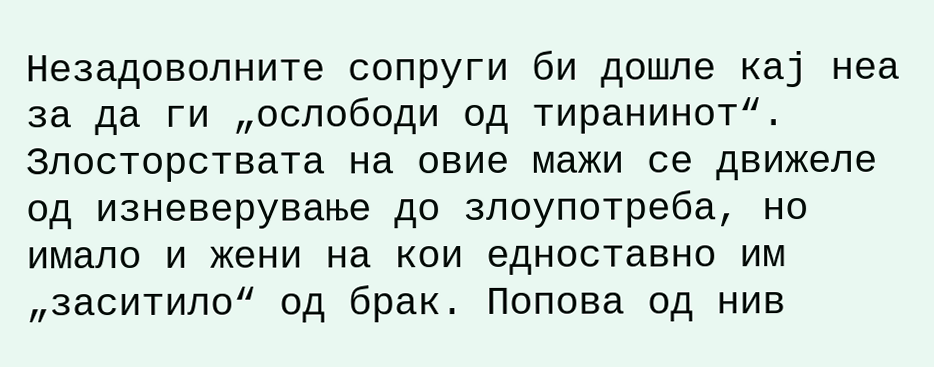Незадоволните сопруги би дошле кај неа за да ги „ослободи од тиранинот“. Злосторствата на овие мажи се движеле од изневерување до злоупотреба, но имало и жени на кои едноставно им „заситило“ од брак. Попова од нив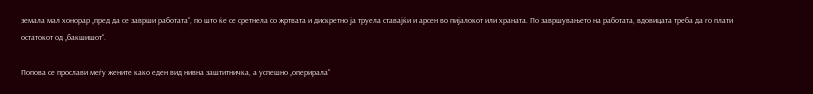земала мал хонорар „пред да се заврши работата“, по што ќе се сретнела со жртвата и дискретно ја труела ставајќи и арсен во пијалокот или храната. По завршувањето на работата, вдовицата треба да го плати остатокот од „бакшишот“.

Попова се прослави меѓу жените како еден вид нивна заштитничка, а успешно „оперирала“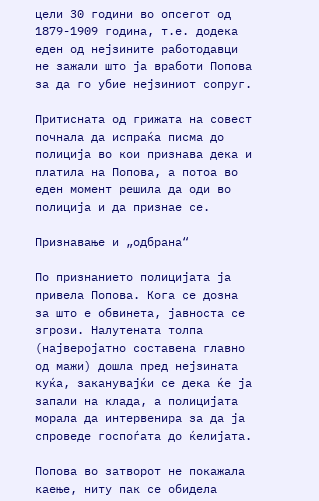цели 30 години во опсегот од 1879-1909 година, т.е. додека еден од нејзините работодавци не зажали што ја вработи Попова за да го убие нејзиниот сопруг.

Притисната од грижата на совест почнала да испраќа писма до полиција во кои признава дека и платила на Попова, а потоа во еден момент решила да оди во полиција и да признае се.

Признавање и „одбрана“

По признанието полицијата ја привела Попова. Кога се дозна за што е обвинета, јавноста се згрози. Налутената толпа (најверојатно составена главно од мажи) дошла пред нејзината куќа, заканувајќи се дека ќе ја запали на клада, а полицијата морала да интервенира за да ја спроведе госпоѓата до ќелијата.

Попова во затворот не покажала каење, ниту пак се обидела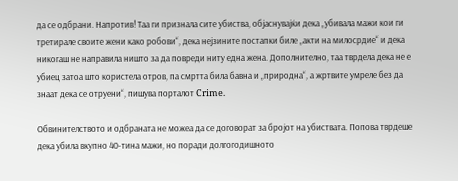да се одбрани. Напротив! Таа ги признала сите убиства, објаснувајќи дека „убивала мажи кои ги третирале своите жени како робови“, дека нејзините постапки биле „акти на милосрдие“ и дека никогаш не направила ништо за да повреди ниту една жена. Дополнително, таа тврдела дека не е убиец затоа што користела отров, па смртта била бавна и „природна“, а жртвите умреле без да знаат дека се отруени“, пишува порталот Crime.

Обвинителството и одбраната не можеа да се договорат за бројот на убиствата. Попова тврдеше дека убила вкупно 40-тина мажи, но поради долгогодишното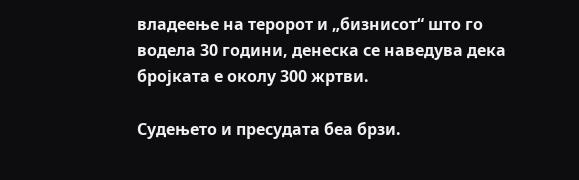владеење на теророт и „бизнисот“ што го водела 30 години, денеска се наведува дека бројката е околу 300 жртви.

Судењето и пресудата беа брзи.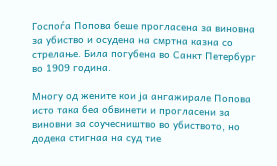Госпоѓа Попова беше прогласена за виновна за убиство и осудена на смртна казна со стрелање. Била погубена во Санкт Петербург во 1909 година.

Многу од жените кои ја ангажирале Попова исто така беа обвинети и прогласени за виновни за соучесништво во убиството, но додека стигнаа на суд тие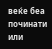веќе беа починати или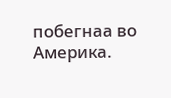побегнаа во Америка.